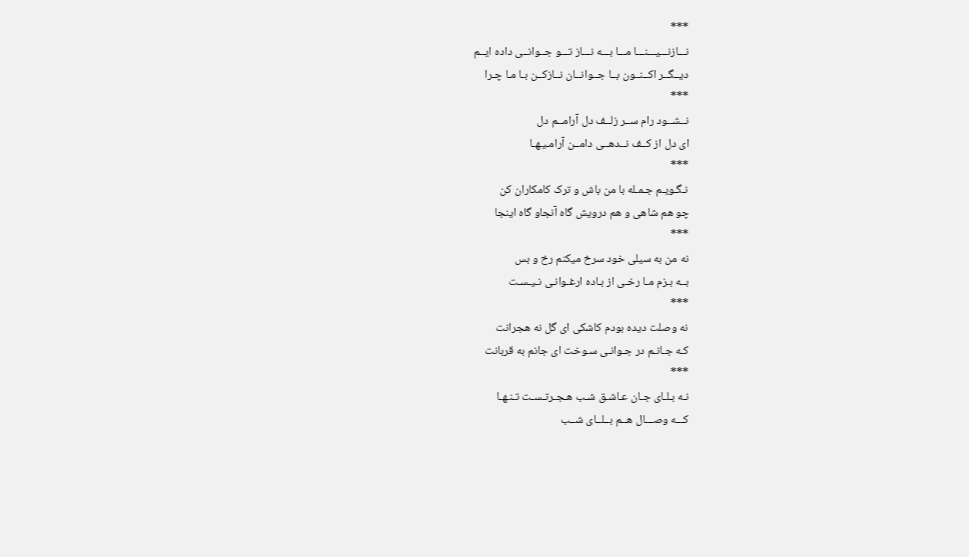***
نـــازنـــیـــنـــا مـــا بـــه نـــاز تـــو جــوانــی داده ایــم
دیــگــر اکــنــون بــا جــوانــان نــازکــن بـا مـا چـرا
***
نــشــود رام ســر زلــف دل آرامــم دل
ای دل از کــف نــدهــی دامــن آرامـیـهـا
***
نـگـویـم جـمـله با من باش و ترک کامکاران کن
چو هم شاهی و هم درویش گاه آنجاو گاه اینجا
***
نه من به سیلی خود سرخ میکنم رخ و بس
بــه بـزم مـا رخـی از بـاده ارغـوانـی نـیـسـت
***
نه وصلت دیده بودم کاشکی ای گل نه هجرانت
کـه جـانـم در جـوانـی سـوخت ای جانم به قربانت
***
نـه بـلـای جـان عـاشـق شـب هـجـرتـسـت تـنـهـا
کـــه وصـــال هــم بــلــای شــب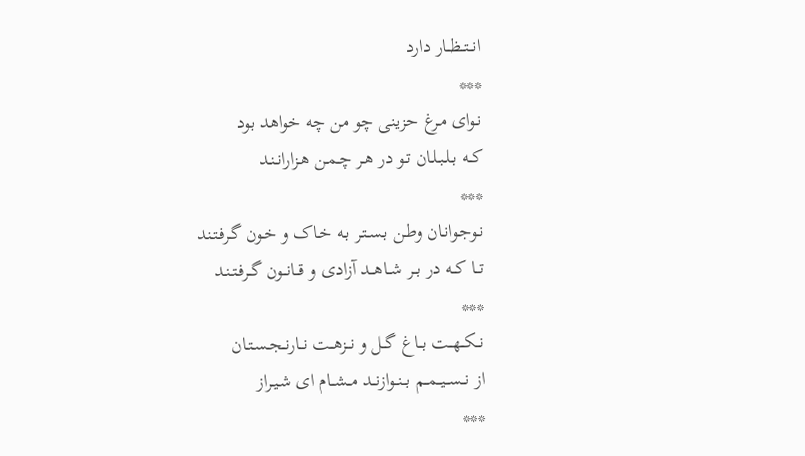انــتــظــار دارد
***
نـوای مـرغ حزینی چو من چه خواهد بود
کــه بـلـبـلـان تـو در هـر چـمـن هـزارانـنـد
***
نـوجـوانـان وطـن بـسـتـر بـه خـاک و خـون گـرفـتـند
تــا کــه در بــر شــاهــد آزادی و قــانــون گــرفـتـنـد
***
نــکــهــت بــاغ گــل و نــزهــت نــارنــجـسـتـان
از نــســیــمــم بــنــوازنــد مــشــام ای شـیـراز
***